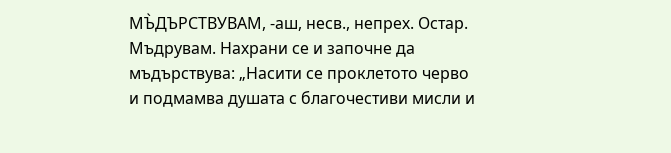МЪ̀ДЪРСТВУВАМ, -аш, несв., непрех. Остар. Мъдрувам. Нахрани се и започне да мъдърствува: „Насити се проклетото черво и подмамва душата с благочестиви мисли и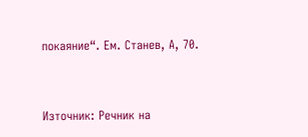покаяние“. Ем. Станев, А, 70.


Източник: Речник на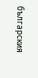българския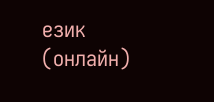език (онлайн)